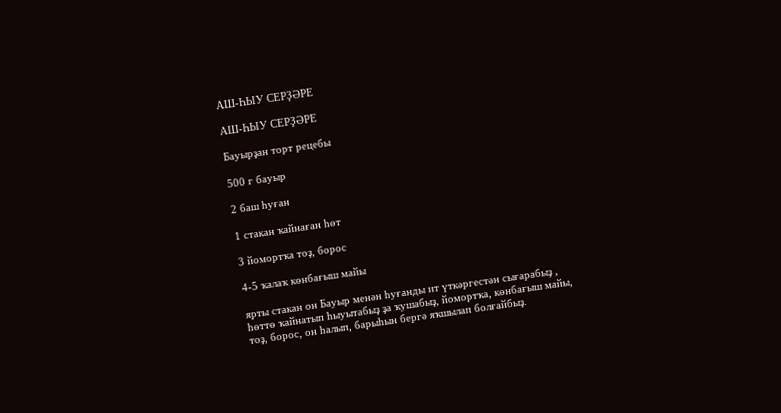АШ-ҺЫУ СЕРҘӘРЕ

АШ-ҺЫУ СЕРҘӘРЕ

Бауырҙан торт рецебы

500 г бауыр

2 баш һуған

1 стакан ҡайнаған һөт

3 йомортҡа тоҙ, борос

4-5 ҡалаҡ көнбағыш майы

ярты стакан он Бауыр менән һуғанды ит үткәргестән сығарабыҙ , һөттө ҡайнатып һыуытабыҙ ҙа ҡушабыҙ, йомортҡа, көнбағыш майы, тоҙ, борос, он һалып, барыһын бергә яҡшылап болғайбыҙ.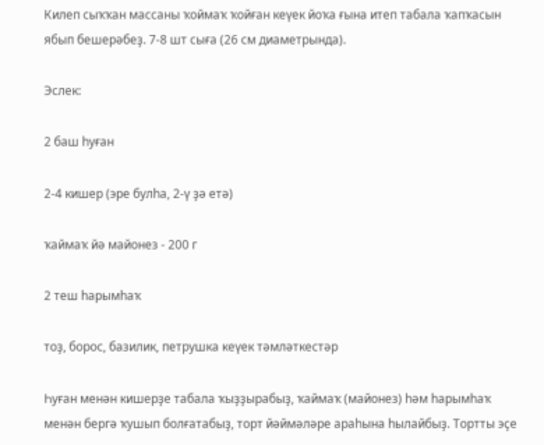Килеп сыҡҡан массаны ҡоймаҡ ҡойған кеүек йоҡа ғына итеп табала ҡапҡасын ябып бешерәбеҙ. 7-8 шт сыға (26 см диаметрында).

Эслек:

2 баш һуған

2-4 кишер (эре булһа, 2-ү ҙә етә)

ҡаймаҡ йә майонез - 200 г

2 теш һарымһаҡ

тоҙ, борос, базилик, петрушка кеүек тәмләткестәр

Һуған менән кишерҙе табала ҡыҙҙырабыҙ, ҡаймаҡ (майонез) һәм һарымһаҡ менән бергә ҡушып болғатабыҙ, торт йәймәләре араһына һылайбыҙ. Тортты эҫе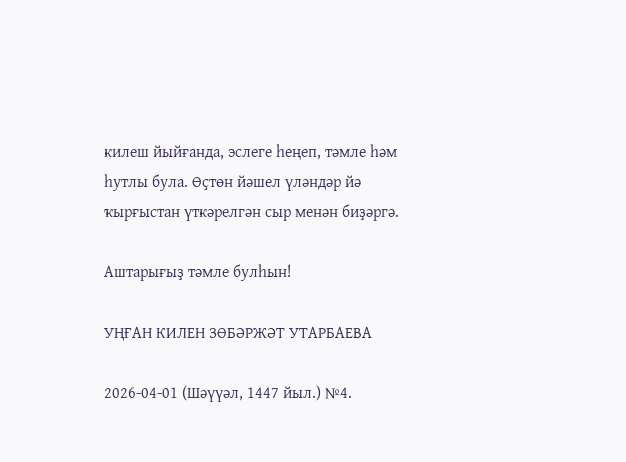килеш йыйғанда, эслеге һеңеп, тәмле һәм һутлы була. Өҫтөн йәшел үләндәр йә ҡырғыстан үткәрелгән сыр менән биҙәргә.

Аштарығыҙ тәмле булһын!

УҢҒАН КИЛЕН ЗӨБӘРЖӘТ УТАРБАЕВА

2026-04-01 (Шәүүәл, 1447 йыл.) №4.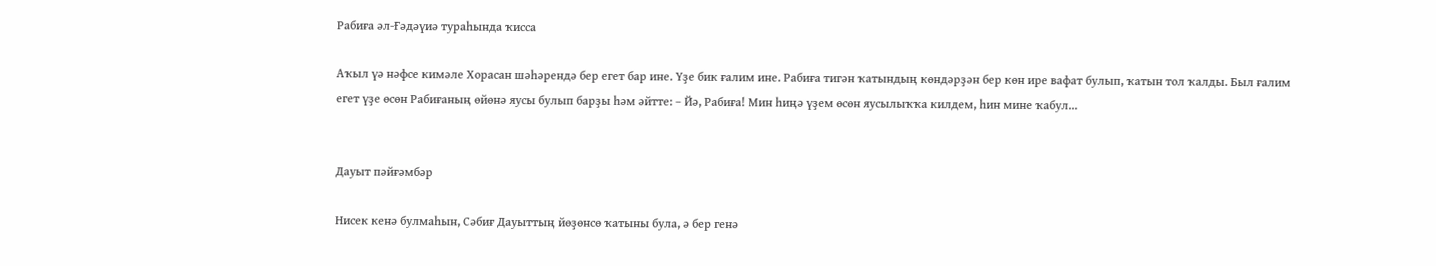Рабиға әл-Ғәдәүиә тураһында ҡисса

Аҡыл үә нәфсе кимәле Хорасан шәһәрендә бер егет бар ине. Үҙе бик ғалим ине. Рабиға тигән ҡатындың көндәрҙән бер көн ире вафат булып, ҡатын тол ҡалды. Был ғалим егет үҙе өсөн Рабиғаның өйөнә яусы булып барҙы һәм әйтте: – Йә, Рабиға! Мин һиңә үҙем өсөн яусылыҡҡа килдем, һин мине ҡабул...


Дауыт пәйғәмбәр

Нисек кенә булмаһын, Сәбиғ Дауыттың йөҙөнсө ҡатыны була, ә бер генә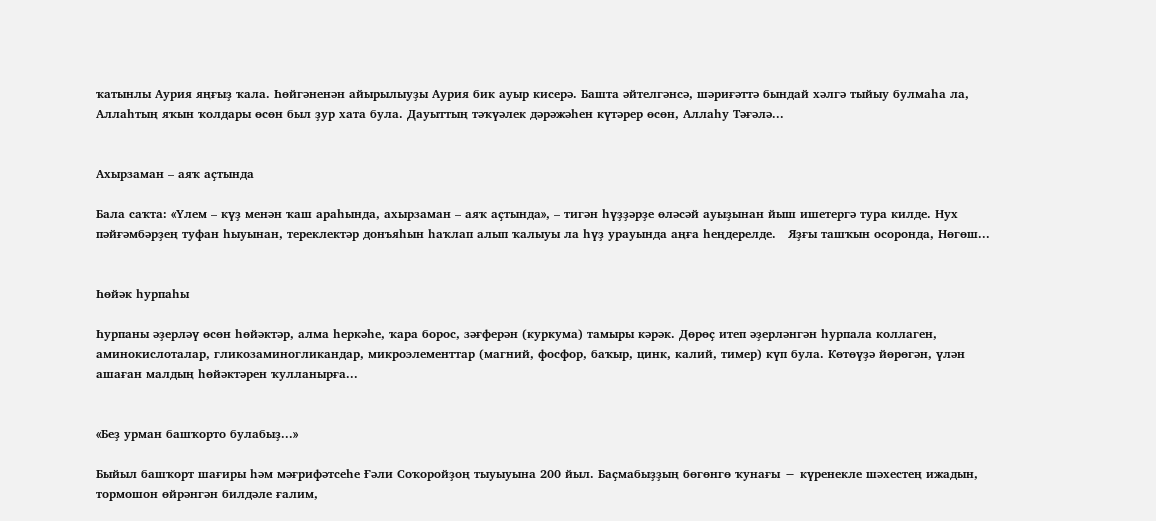ҡатынлы Аурия яңғыҙ ҡала. Һөйгәненән айырылыуҙы Аурия бик ауыр кисерә. Башта әйтелгәнсә, шәриғәттә бындай хәлгә тыйыу булмаһа ла, Аллаһтың яҡын ҡолдары өсөн был ҙур хата була. Дауыттың тәҡүәлек дәрәжәһен күтәрер өсөн, Аллаһу Тәғәлә...


Ахырзаман – аяҡ аҫтында

Бала саҡта: «Үлем – күҙ менән ҡаш араһында, ахырзаман – аяҡ аҫтында», – тигән һүҙҙәрҙе өләсәй ауыҙынан йыш ишетергә тура килде. Нух пәйғәмбәрҙең туфан һыуынан, тереклектәр донъяһын һаҡлап алып ҡалыуы ла һүҙ урауында аңға һеңдерелде.   Яҙғы ташҡын осоронда, Нөгөш...


Һөйәк һурпаһы

Һурпаны әҙерләү өсөн һөйәктәр, алма һеркәһе, ҡара борос, зәғферән (куркума) тамыры кәрәк. Дөрөҫ итеп әҙерләнгән һурпала коллаген, аминокислоталар, гликозаминогликандар, микроэлементтар (магний, фосфор, баҡыр, цинк, калий, тимер) күп була. Көтөүҙә йөрөгән, үлән ашаған малдың һөйәктәрен ҡулланырға...


«Беҙ урман башҡорто булабыҙ...»

Быйыл башҡорт шағиры һәм мәғрифәтсеһе Ғәли Соҡоройҙоң тыуыуына 200 йыл. Баҫмабыҙҙың бөгөнгө ҡунағы − күренекле шәхестең ижадын, тормошон өйрәнгән билдәле ғалим,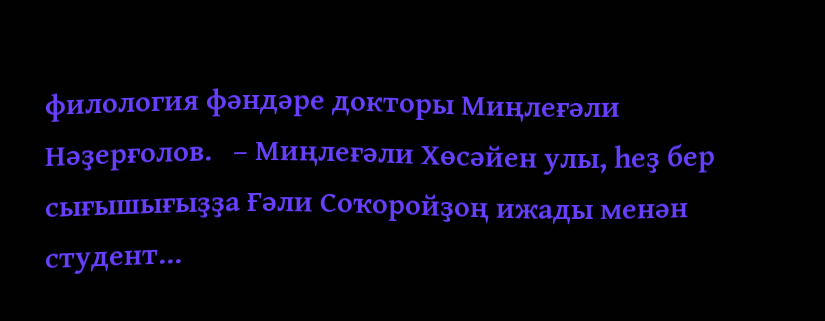филология фәндәре докторы Миңлеғәли Нәҙерғолов.   – Миңлеғәли Хөсәйен улы, һеҙ бер сығышығыҙҙа Ғәли Соҡоройҙоң ижады менән студент...